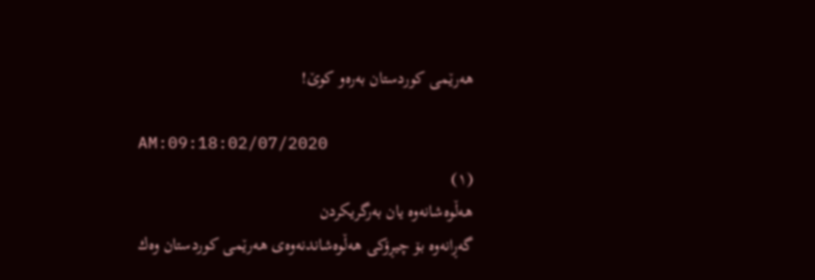هه‌رێمی كوردستان به‌ره‌و كوێ!

AM:09:18:02/07/2020
(١)
هه‌ڵوه‌شانه‌وه‌ یان به‌رگریكردن
گه‌ڕانه‌وه‌ بۆ چیڕۆكی هه‌ڵوه‌شاندنه‌وه‌ی هه‌رێمی كوردستان وه‌ك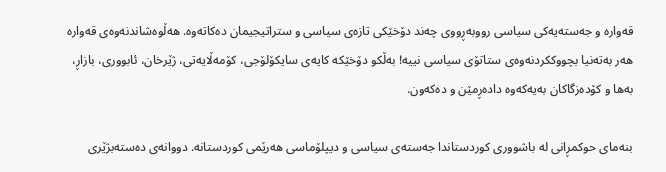قه‌واره‌ و جه‌سته‌یه‌كی سیاسی رووبه‌ڕووی چه‌ند دۆخێكی تازه‌ی سیاسی و ستراتیجیمان ده‌كاته‌وه‌. هه‌ڵوه‌شاندنه‌وه‌ی قه‌واره‌ هه‌ر به‌ته‌نیا بچووككردنه‌وه‌ی ستاتۆی سیاسی نییه‌! به‌ڵكو دۆخێكه‌ كایه‌ی سایكۆلۆجی، كۆمه‌ڵایه‌تی، ژێرخان، ئابووری، بازاڕ، به‌ها و كۆده‌زگاكان به‌یه‌كه‌وه‌ داده‌ڕمێن و ده‌كه‌ون.

بنه‌مای حوكمڕانی له‌ باشووری كوردستاندا جه‌سته‌ی سیاسی و دیپلۆماسی هه‌رێمی كوردستانه‌. دووانه‌ی ده‌سته‌بژێری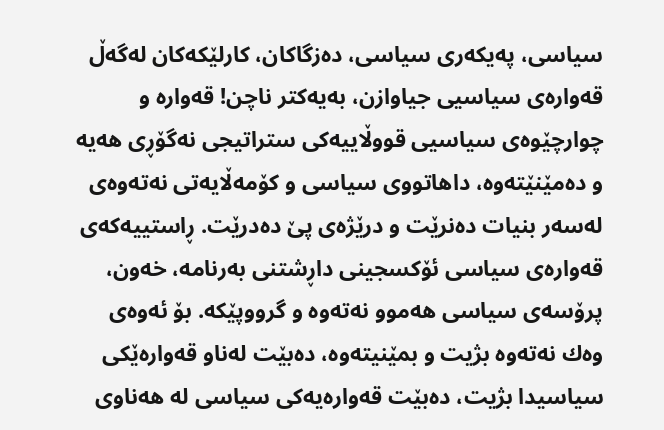سیاسی، په‌یكه‌ری سیاسی، ده‌زگاكان، كارلێكه‌كان له‌گه‌ڵ قه‌واره‌ی سیاسیی جیاوازن، به‌یه‌كتر ناچن! قه‌واره‌ و چوارچێوه‌ی سیاسیی قووڵاییه‌كی ستراتیجی نه‌گۆڕی هه‌یه‌ و ده‌مێنێته‌وه‌، داهاتووی سیاسی و كۆمه‌ڵایه‌تی نه‌ته‌وه‌ی له‌سه‌ر بنیات ده‌نرێت و درێژه‌ی پێ ده‌درێت. ڕاستییه‌كه‌ی قه‌واره‌ی سیاسی ئۆكسجینی داڕشتنی به‌رنامه‌، خه‌ون، پرۆسه‌ی سیاسی هه‌موو نه‌ته‌وه‌ و گرووپێكه‌. بۆ ئه‌وه‌ی وه‌ك نه‌ته‌وه‌ بژیت و بمێنیته‌وه‌، ده‌بێت له‌ناو قه‌واره‌ێكی سیاسیدا بژیت، ده‌بێت قه‌واره‌یه‌كی سیاسی له‌ هه‌ناوی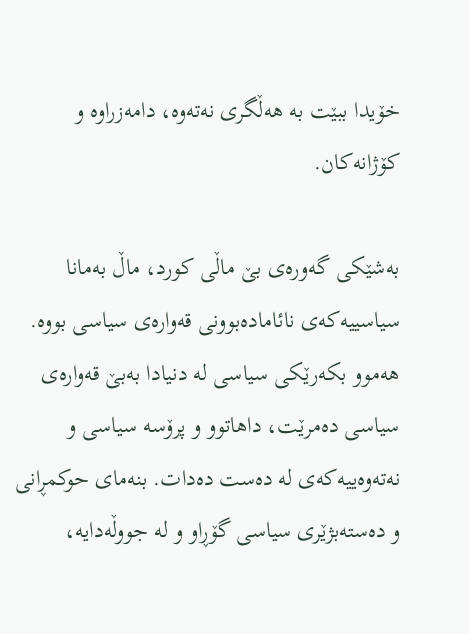خۆیدا ببێت به‌ هه‌ڵگری نه‌ته‌وه‌، دامه‌زراوه‌ و كۆژانه‌كان.

به‌شێكی گه‌وره‌ی بێ ماڵی كورد، ماڵ به‌مانا سیاسییه‌كه‌ی نائاماده‌بوونی قه‌واره‌ی سیاسی بووه‌. هه‌موو بكه‌رێكی سیاسی له‌ دنیادا به‌بێ قه‌واره‌ی سیاسی ده‌مرێت، داهاتوو و پرۆسه‌ سیاسی و نه‌ته‌وه‌ییه‌كه‌ی له‌ ده‌ست ده‌دات. بنه‌مای حوكمڕانی و ده‌سته‌بژێری سیاسی گۆڕاو و له‌ جووڵه‌دایه‌،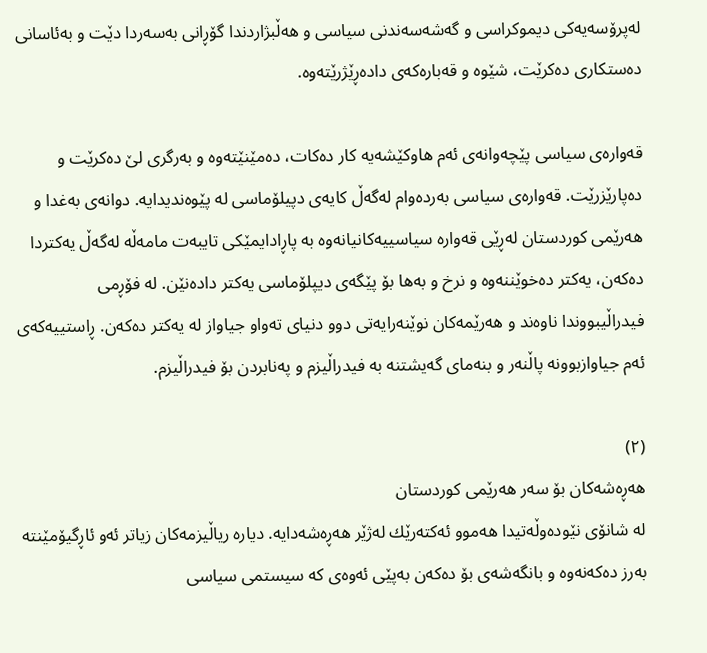له‌پرۆسه‌یه‌كی دیموكراسی و گه‌شه‌سه‌ندنی سیاسی و هه‌ڵبژاردندا گۆڕانی به‌سه‌ردا دێت و به‌ئاسانی ده‌ستكاری ده‌كرێت، شێوه‌ و قه‌باره‌كه‌ی داده‌ڕێژرێته‌وه‌.

قه‌واره‌ی سیاسی پێچه‌وانه‌ی ئه‌م هاوكێشه‌یه‌ كار ده‌كات، ده‌مێنێته‌وه‌ و به‌رگری لێ ده‌كرێت و ده‌پارێزرێت. قه‌واره‌ی سیاسی به‌رده‌وام له‌گه‌ڵ كایه‌ی دپیلۆماسی له‌ پێوه‌ندیدایه‌. دوانه‌ی به‌غدا و هه‌رێمی كوردستان له‌ڕێی قه‌واره‌ سیاسییه‌كانیانه‌وه‌ به‌ پاڕادایمێكی تایبه‌ت مامه‌ڵه‌ له‌گه‌ڵ یه‌كتردا ده‌كه‌ن، یه‌كتر ده‌خوێننه‌وه‌ و نرخ و به‌ها بۆ پێگه‌ی دیپلۆماسی یه‌كتر داده‌نێن. له‌ فۆڕمی فیدراڵیبووندا ناوه‌ند و هه‌رێمه‌كان نوێنه‌رایه‌تی دوو دنیای ته‌واو جیاواز له‌ یه‌كتر ده‌كه‌ن. ڕاستییه‌كه‌ی ئه‌م جیاوازبوونه‌ پاڵنه‌ر و بنه‌مای گه‌یشتنه‌ به‌ فیدراڵیزم و په‌نابردن بۆ فیدراڵیزم.

(٢)
هه‌ڕه‌شه‌كان بۆ سه‌ر هه‌رێمی كوردستان
له‌ شانۆی نێوده‌وڵه‌تیدا هه‌موو ئه‌كته‌رێك له‌ژێر هه‌ڕه‌شه‌دایه‌. دیاره‌ ریاڵیزمه‌كان زیاتر ئه‌و ئاڕگیۆمێنته‌ به‌رز ده‌كه‌نه‌وه‌ و بانگه‌شه‌ی بۆ ده‌كه‌ن به‌پێی ئه‌وه‌ی كه‌ سیستمی سیاسی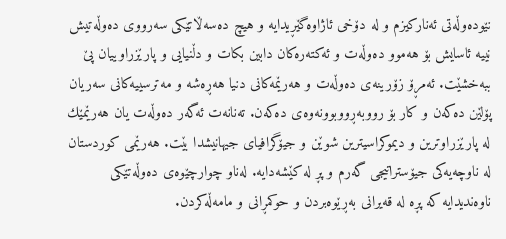نێوده‌وڵه‌تی ئه‌ناركیزم و له‌ دۆخی ئاژاوه‌گێڕیدایه‌ و هیچ ده‌سه‌ڵاتێكی سه‌رووی ده‌وڵه‌تیش نییه‌ ئاسایش بۆ هه‌موو ده‌وڵه‌ت و ئه‌كته‌ره‌كان دابین بكات و دڵنیایی و پارێزراوییان پێ ببه‌خشێت. ئه‌مڕۆ زۆرینه‌ی ده‌وڵه‌ت و هه‌رێمه‌كانی دنیا هه‌ڕه‌شه‌ و مه‌ترسییه‌كانی سه‌ریان پۆلێن ده‌كه‌ن و كار بۆ رووبه‌ڕووبوونه‌وه‌ی ده‌كه‌ن. ته‌نانه‌ت ئه‌گه‌ر ده‌وڵه‌ت یان هه‌رێمێك له‌ پارێزراوترین و دیموكراسیترین شوێن و جیۆگرافیای جیهانیشدا بێت. هه‌رێمی كوردستان له‌ ناوچه‌یه‌كی جیۆستراتیجی گه‌رم و پڕ له‌ كێشه‌دایه‌. له‌ناو چوارچێوه‌ی ده‌وڵه‌تێكی ناوه‌ندیدایه‌ كه‌ پڕه‌ له‌ قه‌یرانی به‌ڕێوه‌بردن و حوكمڕانی و مامه‌ڵه‌كردن.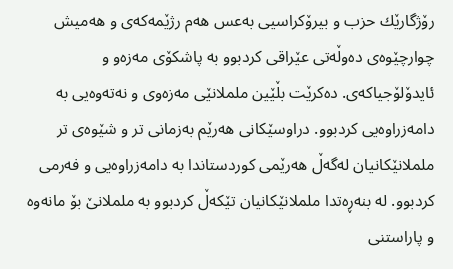رۆژگارێك حزب و بیرۆكراسیی به‌عس هه‌م رژێمه‌كه‌ی و هه‌میش چوارچێوه‌ی ده‌وڵه‌تی عێراقی كردبوو به‌ پاشكۆی مه‌زه‌و و ئایدۆلۆجیاكه‌ی. ده‌كرێت بڵێین ململانێی مه‌زه‌وی و نه‌ته‌وه‌یی به‌ دامه‌زراوه‌یی كردبوو. دراوسێكانی هه‌رێم به‌زمانی تر و شێوه‌ی تر ململانێكانیان له‌گه‌ڵ هه‌رێمی كوردستاندا به‌ دامه‌زراوه‌یی و فه‌رمی كردبوو. له‌ بنه‌ڕه‌تدا ململانێكانیان تێكه‌ڵ كردبوو به‌ ململانێ بۆ مانه‌وه‌ و پاراستنی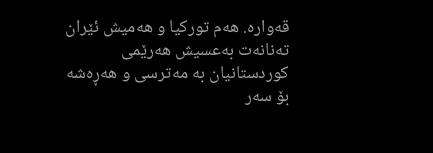قه‌واره‌. هه‌م توركیا و هه‌میش ئێران ته‌نانه‌ت به‌عسیش هه‌رێمی كوردستانیان به‌ مه‌ترسی و هه‌ڕه‌شه‌ بۆ سه‌ر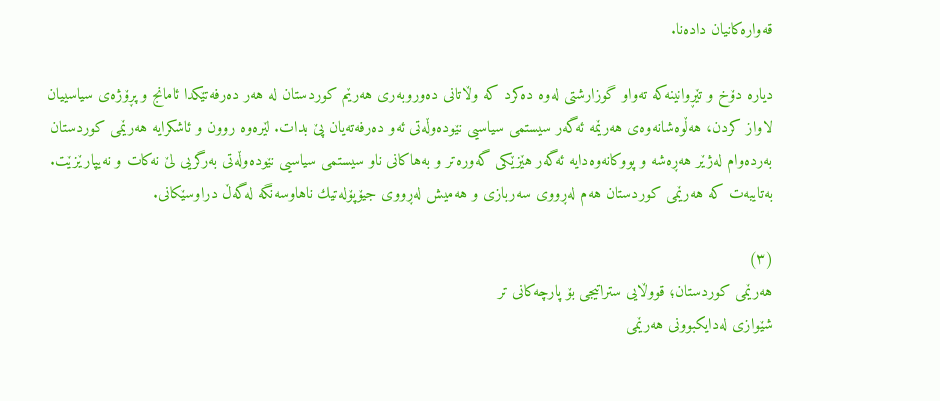قه‌واره‌كانیان داده‌نا.

دیاره‌ دۆخ و تێڕوانینه‌كه‌ ته‌واو گوزارشتی له‌وه‌ ده‌كرد كه‌ وڵاتانی ده‌وروبه‌ری هه‌رێم كوردستان له‌ هه‌ر ده‌رفه‌تێكدا ئامانج و پڕۆژه‌ی سیاسییان لاواز كردن، هه‌ڵوه‌شانه‌وه‌ی هه‌رێمه‌ ئه‌گه‌ر سیستمی سیاسیی نێوده‌وڵه‌تی ئه‌و ده‌رفه‌ته‌یان پێ بدات. لێره‌وه‌ روون و ئاشكرایه‌ هه‌رێمی كوردستان به‌رده‌وام له‌ژێر هه‌ڕه‌شه‌ و پووكانه‌وه‌دایه‌ ئه‌گه‌ر هێزێكی گه‌وره‌تر و به‌هاكانی ناو سیستمی سیاسیی نێوده‌وڵه‌تی به‌رگریی لێ نه‌كات و نه‌یپارێزێت. به‌تایبه‌ت كه‌ هه‌رێمی كوردستان هه‌م له‌ڕووی سه‌ربازی و هه‌میش له‌ڕووی جیۆپۆله‌تیك ناهاوسه‌نگه‌ له‌گه‌ڵ دراوسێكانی.

(٣)
هه‌رێمی كوردستان؛ قووڵایی ستراتیجی بۆ پارچه‌كانی تر
شێوازی له‌دایكبوونی هه‌رێمی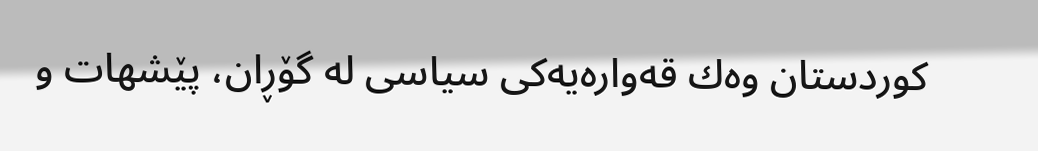كوردستان وه‌ك قه‌واره‌یه‌كی سیاسی له‌ گۆڕان، پێشهات و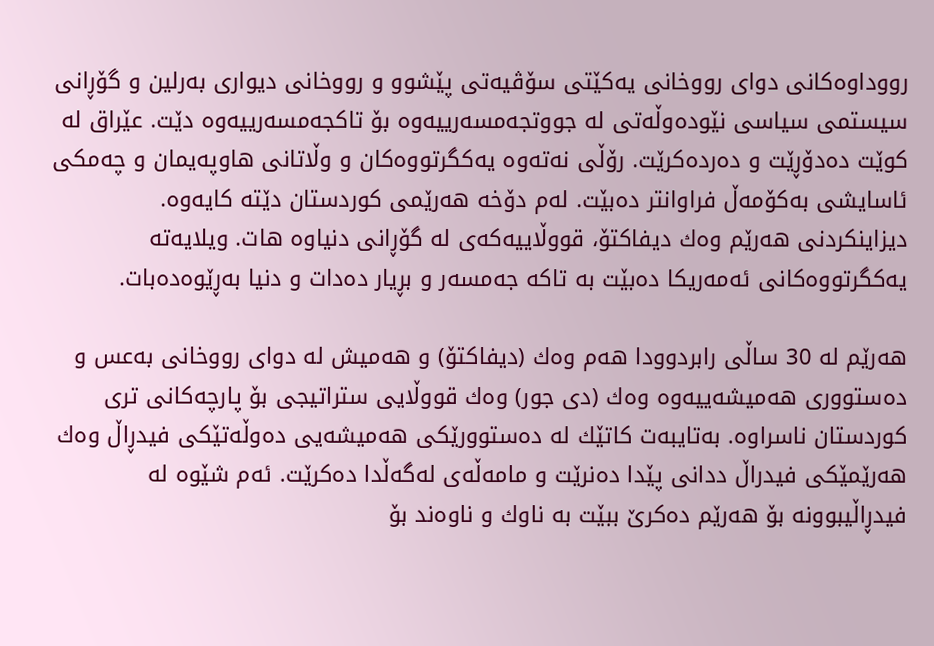رووداوه‌كانی دوای رووخانی یه‌كێتی سۆڤیه‌تی پێشوو و رووخانی دیواری به‌رلین و گۆڕانی سیستمی سیاسی نێوده‌وڵه‌تی له‌ جووتجه‌مسه‌رییه‌وه‌ بۆ تاكجه‌مسه‌رییه‌وه‌ دێت. عێراق له‌ كوێت ده‌دۆڕێت و ده‌رده‌كرێت. رۆڵی نه‌ته‌وه‌ یه‌كگرتووه‌كان و وڵاتانی هاوپه‌یمان و چه‌مكی ئاسایشی به‌كۆمه‌ڵ فراوانتر ده‌بێت. له‌م دۆخه‌ هه‌رێمی كوردستان دێته‌ كایه‌وه‌. دیزاینكردنی هه‌رێم وه‌ك دیفاكتۆ، قووڵاییه‌كه‌ی له‌ گۆڕانی دنیاوه‌ هات. ویلایه‌ته‌ یه‌كگرتووه‌كانی ئه‌مه‌ریكا ده‌بێت به‌ تاكه‌ جه‌مسه‌ر و بڕیار ده‌دات و دنیا به‌ڕێوه‌ده‌بات.

هه‌رێم له‌ 30 ساڵی رابردوودا هه‌م وه‌ك (دیفاكتۆ) و هه‌میش له‌ دوای رووخانی به‌عس و ده‌ستووری هه‌میشه‌ییه‌وه‌ وه‌ك (دی جور) وه‌ك قووڵایی ستراتیجی بۆ پارچه‌كانی تری كوردستان ناسراوه‌. به‌تایبه‌ت كاتێك له‌ ده‌ستوورێكی هه‌میشه‌یی ده‌وڵه‌تێكی فیدڕاڵ وه‌ك هه‌رێمێكی فیدراڵ ددانی پێدا ده‌نرێت و مامه‌ڵه‌ی له‌گه‌ڵدا ده‌كرێت. ئه‌م شێوه‌ له‌ فیدڕاڵیبوونه‌ بۆ هه‌رێم ده‌كرێ ببێت به‌ ناوك و ناوه‌ند بۆ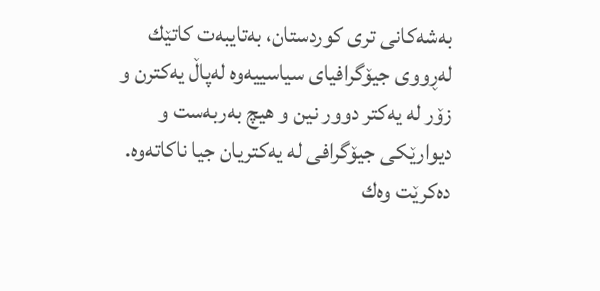به‌شه‌كانی تری كوردستان، به‌تایبه‌ت كاتێك له‌ڕووی جیۆگرافیای سیاسییه‌وه‌ له‌پاڵ یه‌كترن و زۆر له‌ یه‌كتر دوور نین و هیچ به‌ربه‌ست و دیوارێكی جیۆگرافی له‌ یه‌كتریان جیا ناكاته‌وه‌. ده‌كرێت وه‌ك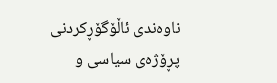ناوه‌ندی ئاڵۆگۆڕكردنی پڕۆژه‌ی سیاسی و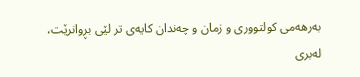به‌رهه‌می كولتووری و زمان و چه‌ندان كایه‌ی تر لێی بڕوانرێت، له‌بری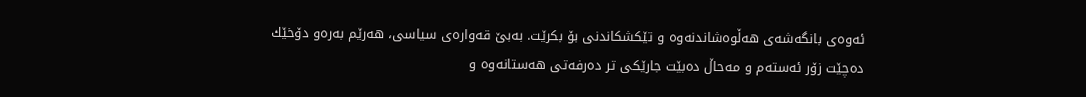ئه‌وه‌ی بانگه‌شه‌ی هه‌ڵوه‌شاندنه‌وه‌ و تێكشكاندنی بۆ بكرێت. به‌بێ قه‌واره‌ی سیاسی، هه‌رێم به‌ره‌و دۆخێك ده‌چێت زۆر ئه‌سته‌م و مه‌حاڵ ده‌بێت جارێكی تر ده‌رفه‌تی هه‌ستانه‌وه‌ و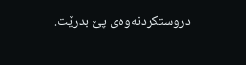دروستكردنه‌وه‌ی پێ بدرێت.